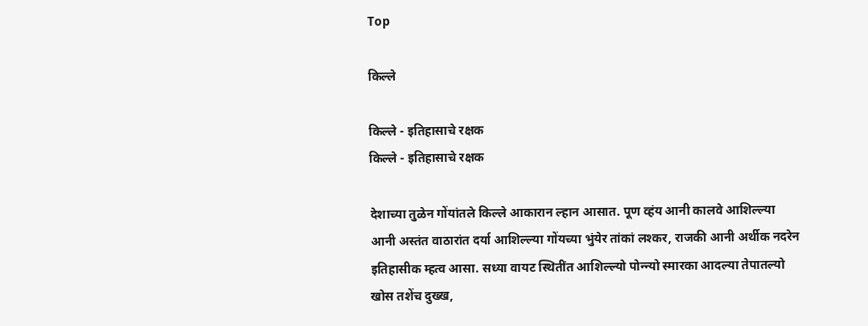Top

किल्ले

किल्ले - इतिहासाचे रक्षक
किल्ले - इतिहासाचे रक्षक

देशाच्या तुळेन गोंयांतले किल्ले आकारान ल्हान आसात. पूण व्हंय आनी कालवे आशिल्ल्या आनी अस्तंत वाठारांत दर्या आशिल्ल्या गोंयच्या भुंयेर तांकां लश्कर, राजकी आनी अर्थीक नदरेन इतिहासीक म्हत्व आसा. सध्या वायट स्थितींत आशिल्ल्यो पोन्न्यो स्मारका आदल्या तेपातल्यो खोस तशेंच दुख्ख,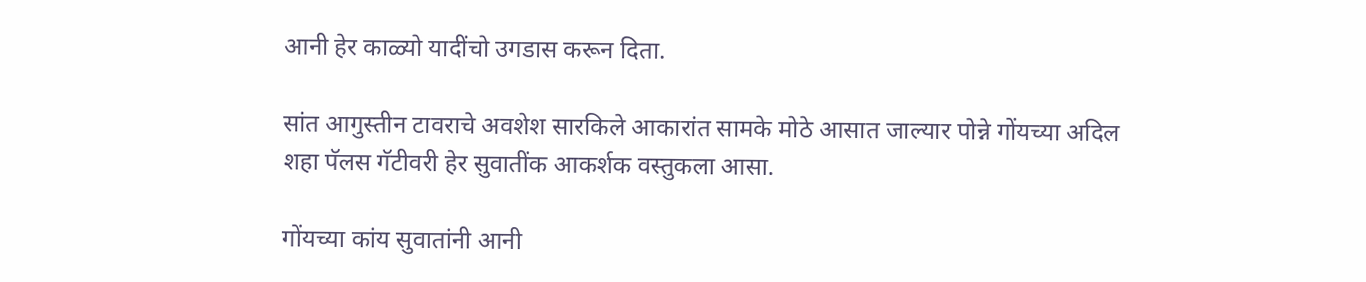आनी हेर काळ्यो यादींचो उगडास करून दिता.

सांत आगुस्तीन टावराचे अवशेश सारकिले आकारांत सामके मोठे आसात जाल्यार पोन्ने गोंयच्या अदिल शहा पॅलस गॅटीवरी हेर सुवातींक आकर्शक वस्तुकला आसा.

गोंयच्या कांय सुवातांनी आनी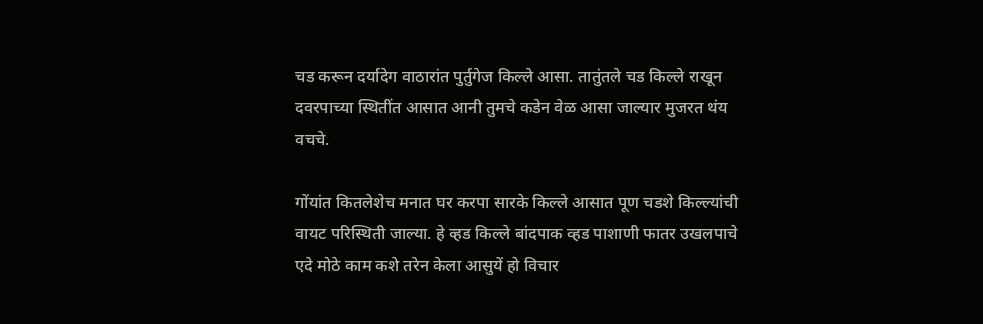चड करून दर्यादेग वाठारांत पुर्तुगेज किल्ले आसा. तातुंतले चड किल्ले राखून दवरपाच्या स्थितींत आसात आनी तुमचे कडेन वेळ आसा जाल्यार मुजरत थंय वचचे.

गोंयांत कितलेशेच मनात घर करपा सारके किल्ले आसात पूण चडशे किल्ल्यांची वायट परिस्थिती जाल्या. हे व्हड किल्ले बांदपाक व्हड पाशाणी फातर उखलपाचे एदे मोठे काम कशे तरेन केला आसुयें हो विचार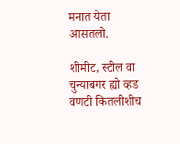मनात येता आसतलो.

शीमीट, स्टील वा चुन्याबगर ह्यो व्हड वणटी कितलीशीच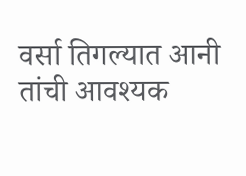वर्सा तिगल्यात आनी तांची आवश्यक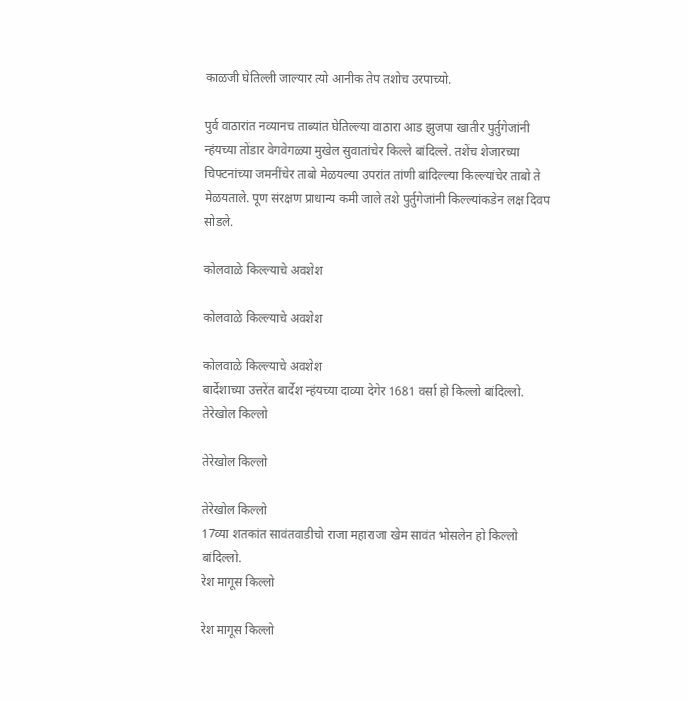काळजी घेतिल्ली जाल्यार त्यो आनीक तेप तशोच उरपाच्यो.

पुर्व वाठारांत नव्यानच ताब्यांत घेतिल्ल्या वाठारा आड झुजपा खातीर पुर्तुगेजांनी न्हंयच्या तोंडार वेगवेगळ्या मुखेल सुवातांचेर किल्ले बांदिल्ले. तशेंच शेजारच्या चिफ्टनांच्या जमनींचेर ताबो मेळयल्या उपरांत तांणी बांदिल्ल्या किल्ल्यांचेर ताबो ते मेळयताले. पूण संरक्षण प्राधान्य कमी जाले तशे पुर्तुगेजांनी किल्ल्यांकडेन लक्ष दिवप सोडले.

कोलवाळे किल्ल्याचे अवशेश

कोलवाळे किल्ल्याचे अवशेश

कोलवाळे किल्ल्याचे अवशेश
बार्देशाच्या उत्तरेंत बार्देश न्हंयच्या दाव्या देगेर 1681 वर्सा हो किल्लो बांदिल्लो.
तेरेखोल किल्लो

तेरेखोल किल्लो

तेरेखोल किल्लो
17व्या शतकांत सावंतवाडीचो राजा महाराजा खेम सावंत भोसलेन हो किल्लो बांदिल्लो.
रेश मागूस किल्लो

रेश मागूस किल्लो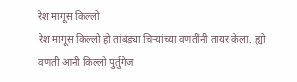रेश मागूस किल्लो
रेश मागूस किल्लो हो तांबड्या चिऱ्यांच्या वणतींनी तायर केला. ह्यो वणती आनी किल्लो पुर्तुगेज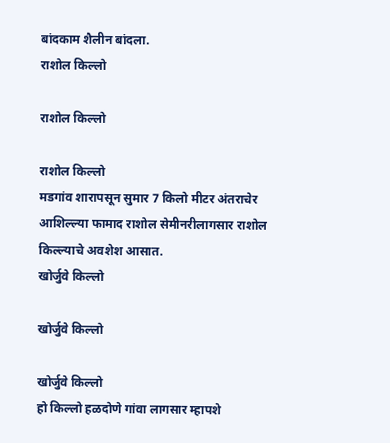बांदकाम शैलीन बांदला.
राशोल किल्लो

राशोल किल्लो

राशोल किल्लो
मडगांव शारापसून सुमार 7 किलो मीटर अंतराचेर आशिल्ल्या फामाद राशोल सेमीनरीलागसार राशोल किल्ल्याचे अवशेश आसात.
खोर्जुवे किल्लो

खोर्जुवे किल्लो

खोर्जुवे किल्लो
हो किल्लो हळदोणे गांवा लागसार म्हापशे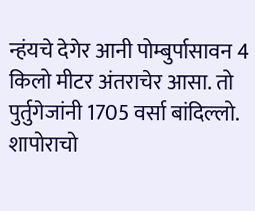न्हंयचे देगेर आनी पोम्बुर्पासावन 4 किलो मीटर अंतराचेर आसा. तो पुर्तुगेजांनी 1705 वर्सा बांदिल्लो.
शापोराचो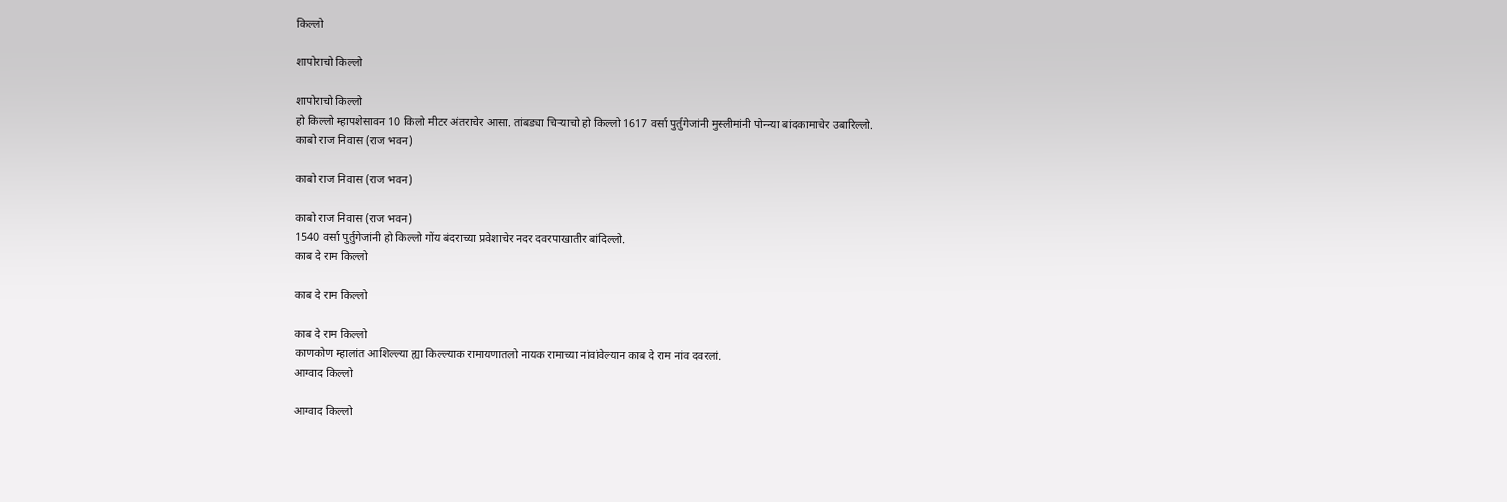किल्लो

शापोराचो किल्लो

शापोराचो किल्लो
हो किल्लो म्हापशेसावन 10 किलो मीटर अंतराचेर आसा. तांबड्या चिऱ्याचो हो किल्लो 1617 वर्सा पुर्तुगेजांनी मुस्लीमांनी पोन्न्या बांदकामाचेर उबारिल्लो.
काबो राज निवास (राज भवन)

काबो राज निवास (राज भवन)

काबो राज निवास (राज भवन)
1540 वर्सा पुर्तुगेजांनी हो किल्लो गोंय बंदराच्या प्रवेशाचेर नदर दवरपाखातीर बांदिल्लो.
काब दे राम किल्लो

काब दे राम किल्लो

काब दे राम किल्लो
काणकोण म्हालांत आशिल्ल्या ह्या किल्ल्याक रामायणातलो नायक रामाच्या नांवांवेल्यान काब दे राम नांव दवरलां.
आग्वाद किल्लो

आग्वाद किल्लो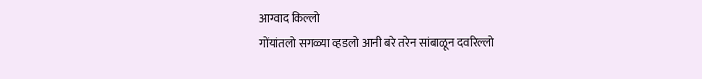आग्वाद किल्लो
गोंयांतलो सगळ्या व्हडलो आनी बरे तरेन सांबाळून दवरिल्लो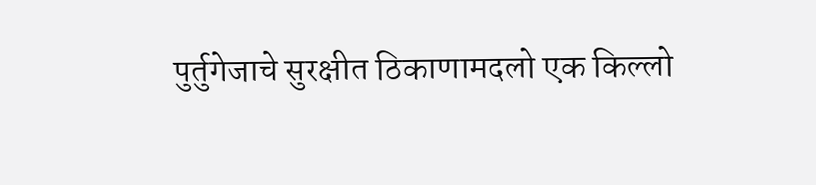पुर्तुगेजाचे सुरक्षीत ठिकाणामदलो एक किल्लो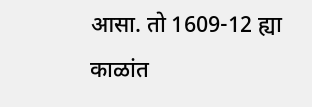आसा. तो 1609-12 ह्या काळांत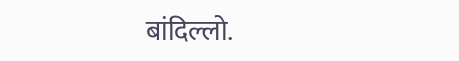बांदिल्लो.